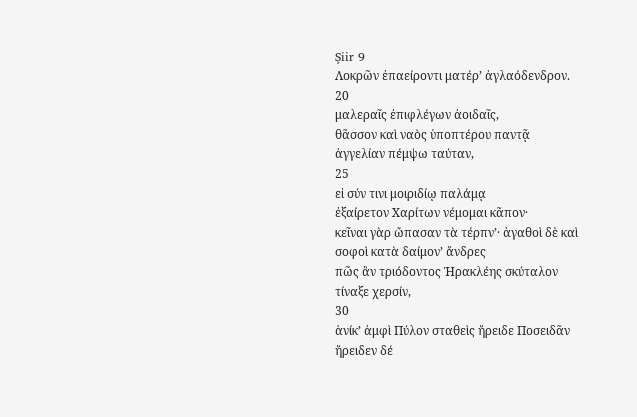Şiir 9
Λοκρῶν ἐπαείροντι ματέρʼ ἀγλαόδενδρον.
20
μαλεραῖς ἐπιφλέγων ἀοιδαῖς,
θᾶσσον καὶ ναὸς ὑποπτέρου παντᾷ
ἀγγελίαν πέμψω ταύταν,
25
εἰ σύν τινι μοιριδίῳ παλάμᾳ
ἐξαίρετον Χαρίτων νέμομαι κᾶπον·
κεῖναι γὰρ ὤπασαν τὰ τέρπνʼ· ἀγαθοὶ δὲ καὶ σοφοὶ κατὰ δαίμονʼ ἄνδρες
πῶς ἂν τριόδοντος Ἡρακλέης σκύταλον τίναξε χερσίν,
30
ἁνίκʼ ἀμφὶ Πύλον σταθεὶς ἤρειδε Ποσειδᾶν
ἤρειδεν δέ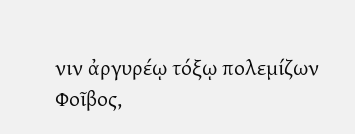νιν ἀργυρέῳ τόξῳ πολεμίζων
Φοῖβος,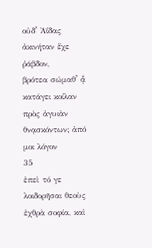οὐδʼ Ἀΐδας ἀκινήταν ἔχε ῥάβδον,
βρότεα σώμαθʼ ᾇ κατάγει κοίλαν πρὸς ἀγυιὰν
θνᾳσκόντων; ἀπό μοι λόγον
35
ἐπεὶ τό γε λοιδορῆσαι θεοὺς
ἐχθρὰ σοφία, καὶ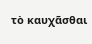τὸ καυχᾶσθαι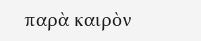παρὰ καιρὸν